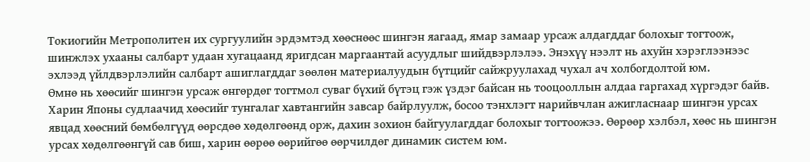Токиогийн Метрополитен их сургуулийн эрдэмтэд хөөснөөс шингэн яагаад, ямар замаар урсаж алдагддаг болохыг тогтоож, шинжлэх ухааны салбарт удаан хугацаанд яригдсан маргаантай асуудлыг шийдвэрлэлээ. Энэхүү нээлт нь ахуйн хэрэглээнээс эхлээд үйлдвэрлэлийн салбарт ашиглагддаг зөөлөн материалуудын бүтцийг сайжруулахад чухал ач холбогдолтой юм.
Өмнө нь хөөсийг шингэн урсаж өнгөрдөг тогтмол суваг бүхий бүтэц гэж үздэг байсан нь тооцооллын алдаа гаргахад хүргэдэг байв. Харин Японы судлаачид хөөсийг тунгалаг хавтангийн завсар байрлуулж, босоо тэнхлэгт нарийвчлан ажигласнаар шингэн урсах явцад хөөсний бөмбөлгүүд өөрсдөө хөдөлгөөнд орж, дахин зохион байгуулагддаг болохыг тогтоожээ. Өөрөөр хэлбэл, хөөс нь шингэн урсах хөдөлгөөнгүй сав биш, харин өөрөө өөрийгөө өөрчилдөг динамик систем юм.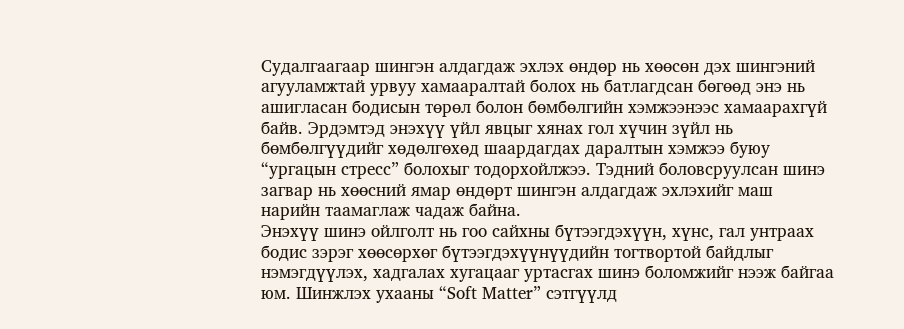Судалгаагаар шингэн алдагдаж эхлэх өндөр нь хөөсөн дэх шингэний агууламжтай урвуу хамааралтай болох нь батлагдсан бөгөөд энэ нь ашигласан бодисын төрөл болон бөмбөлгийн хэмжээнээс хамаарахгүй байв. Эрдэмтэд энэхүү үйл явцыг хянах гол хүчин зүйл нь бөмбөлгүүдийг хөдөлгөхөд шаардагдах даралтын хэмжээ буюу “ургацын стресс” болохыг тодорхойлжээ. Тэдний боловсруулсан шинэ загвар нь хөөсний ямар өндөрт шингэн алдагдаж эхлэхийг маш нарийн таамаглаж чадаж байна.
Энэхүү шинэ ойлголт нь гоо сайхны бүтээгдэхүүн, хүнс, гал унтраах бодис зэрэг хөөсөрхөг бүтээгдэхүүнүүдийн тогтвортой байдлыг нэмэгдүүлэх, хадгалах хугацааг уртасгах шинэ боломжийг нээж байгаа юм. Шинжлэх ухааны “Soft Matter” сэтгүүлд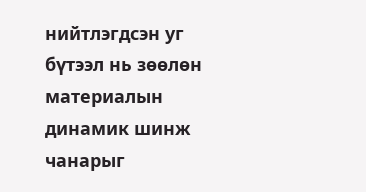нийтлэгдсэн уг бүтээл нь зөөлөн материалын динамик шинж чанарыг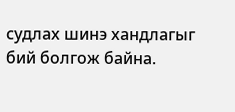судлах шинэ хандлагыг бий болгож байна.